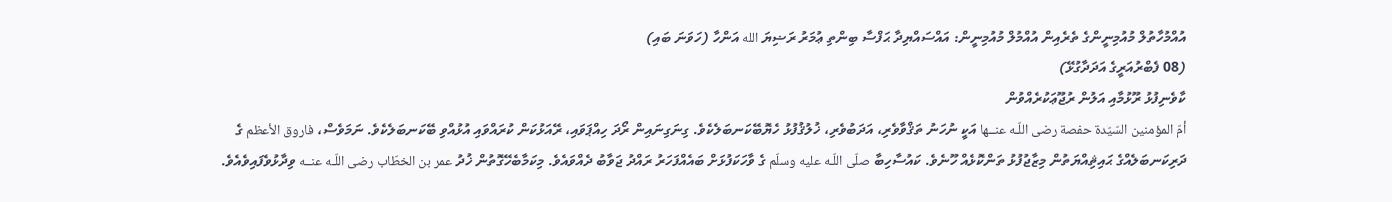އުއްމުހާތުލް މުއުމިނީންގެ ތެރެއިން އުއްމުލް މުއުމިނީން: އައްސައްޔިދާ ޙަފްސާ ބިންތި ޢުމަރު ރަޟިޔަ الله އަންހާ (ހަވަނަ ބައި)
(08 ފެބްރުއަރީގެ އަދަދާގުޅޭ)
ކާވެނިފުޅު ރޫޅުމާއި އަލުން ރުޖޫޢަކުރެއްވުން
أمّ المؤمنين السّيّدة حفصة رضى اللّـه عنــها އަކީ ނުހަނު ތަޤްވާވެރި، އަދަބުވެރި، ޚުލުޤުފުޅު ހެޔޮބޭކަނބަލެކެވެ. ގިނަގިނައިން ރޯދަ ހިއްޕަވައި، ރޭއަޅުކަން ކުރައްވައި އުޅުއްވި ބޭކަނބަލެކެވެ. ނަމަވެސް، فاروق الأعظم ގެ ދަރިކަނބަލެއްގެ ޙައިޘިއްޔަތުން މިޒާޖުފުޅު ތަންކޮޅެއް ހޫނެވެ. ކައުސާހިބާ صلّى اللّـه عليه وسلّم ގެ ވާހަކަފުޅަށް ބައެއްފަހަރު ރައްދު ޖަވާބު ދެއްވައެވެ. މިކަމާބެހޭގޮތުން ޚުދު عمر بن الخطّاب رضى اللّـه عنــه ވިދާޅުވެފައިވެއެވެ.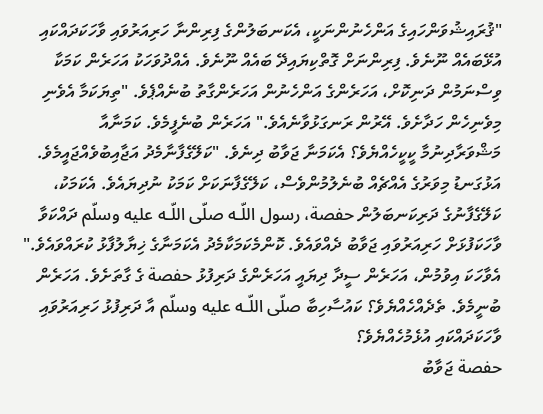"ޤުރައިޝުވަންހައިގެ އަންހެނުންނަކީ، އެކަނބަލުންގެ ފިރިންނާ ހަރިއަރުވައި ވާހަކަދައްކައި އުޅޭބައެއް ނޫނެވެ. ފިރިންނަށް ގޮތްކިޔައިދޭ ބައެއް ނޫނެވެ. އެއްދުވަހަކު އަހަރެން ކަމަކާ ވިސްނަމުން ދަނިކޮށް، އަހަރެންގެ އަންހެނުން އަހަރެންގާތު ބުނެއްޕެވެ. "ތިޔަކަމާ އެވެނި މިވެނިހެން ހަދާށެވެ. އޭރުން ރަނގަޅުވާނެއެވެ." އަހަރެން ބުނެފީމެވެ. ކަމަނާއާ މަޝްވަރާދިނުމާ ކީކީހެއްޔެވެ؟ އެކަމަނާ ޖަވާބު ދިނެވެ. "ކަލޭގެފާނާމެދު އަޖާއިބުވެއްޖައީމެވެ. އަޅުގަނޑު މިވަރުގެ އެއްޗެއް ބުނެލުމުންވެސް، ކަލޭގެފާނަކަށް ކަމަކު ނުދިޔައެވެ. އެކަމަކު، ކަލޭގެފާނުގެ ދަރިކަނބަލުން حفصة، رسول اللّـه صلّى اللّـه عليه وسلّم ދައްކަވާ ވާހަކަފުޅަށް ހަރިއަރުވައި ޖަވާބު ދެއްވައެވެ. ކޮންމެކަމަކާމެދު އެކަމަނާގެ ޚިޔާލުފާޅު ކުރައްވައެވެ."
އެވާހަކަ އިވުމުން، އަހަރެން ސީދާ ދިޔައީ އަހަރެންގެ ދަރިފުޅު حفصة ގެ ގާތަށެވެ. އަހަރެން ބުނީމެވެ. ތެދެއްހެއްޔެވެ؟ ކައުސާހިބާ صلّى اللّـه عليه وسلّم އާ ދަރިފުޅު ހަރިއަރުވައި ވާހަކަދައްކައި އުޅެމުހެއްޔެވެ؟
حفصة ޖަވާބު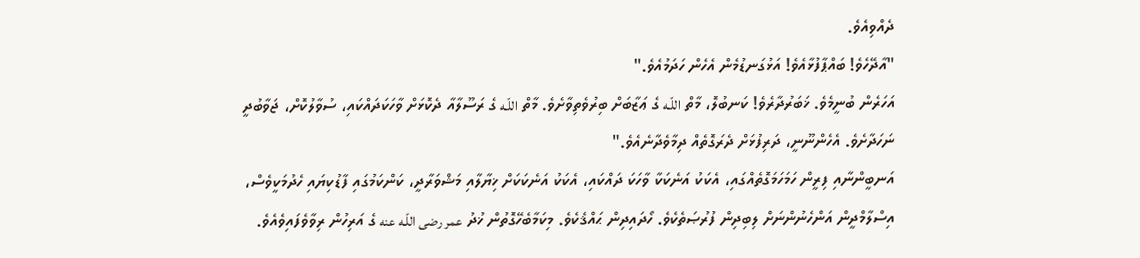ދެއްވިއެވެ.
"އާދޭހެވެ! ބައްޕާފުޅާއެވެ! އަޅުގަނޑުމެން އެހެން ހަދަމުއެވެ."
އަހަރެން ބުނީމެވެ. ޚަބަރުދާރެވެ! ކަނބުލޮ، މާތް اللّـه ގެ ޢަޒާބަށް ބިރުވެތިވާށެވެ. މާތް اللّـه ގެ ރަސޫލާއާ ދެކޮޅަށް ވާހަކަދައްކައި، ސުވާލުކޮށް، ޖަވާބުދީ ނަހަދާށެވެ. އެހެންނޫނީ، ދަރިފުޅަށް ދެރަގޮތެއް ދިމާވެދާނެއެވެ."
އަނބީންނާއި ފިރީން ހަމަހަމަގޮތެއްގައި، އެކަކު އަނެކަކާ ވާހަކަ ދައްކައި، އެކަކު އަނެކަކަށް ޚިޔާލާއި މަޝްވަރާދީ، ކަންކަމުގައި ފާޑުކިޔައި ހެދުމަކީވެސް، އިސްލާމްދީން އަންހެނުންނަށް ލިބިދިން ފުރުޞަތެކެވެ. ހޯދައިދިން ޙައްޤެކެވެ. މިކަމާބެހޭގޮތުން ޚުދު عمر رضى اللّـه عنه ގެ އަރިހުން ރިވާވެފައިވެއެވެ.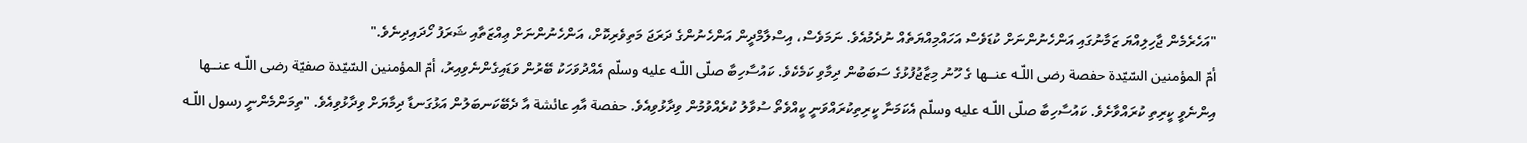"އަހެރެމެން ޖާހިލިއްޔަ ޒަމާނުގައި އަންހެނުންނަށް ކުޑަވެސް އަހައްމިއްޔަތެއް ނުދެމުއެވެ. ނަމަވެސް، އިސްލާމްދީން އަންހެނުންގެ ދަރަޖަ މަތިވެރިކޮށް، އަންހެނުންނަށް ޢިއްޒަތާއި ޝަރަފު ހޯދައިދިނެވެ."
أمّ المؤمنين السّيّدة حفصة رضى اللّـه عنــها ގެ ހޫނު މިޒާޖުފުޅުގެ ސަބަބުން ދިމާވި ކަމެކެވެ. ކައުސާހިބާ صلّى اللّـه عليه وسلّم އެއްދުވަހަކު ބޭރުން ވަޑައިގެންނެވިއިރު، أمّ المؤمنين السّيّدة صفيّة رضى اللّـه عنــها އިންނެވީ ކީރިތި ކުރައްވާށެވެ. ކައުސާހިބާ صلّى اللّـه عليه وسلّم އެކަމަނާ ކީރިތިކުރައްވަނީ ކީއްވެތޯ ސުވާލު ކުރެއްވުމުން ވިދާޅުވިއެވެ. حفصة އާއި عائشة އާ ދެބޭކަނބަލުން އަޅުގަނޑާ ދިމާޔަށް ވިދާޅުވިއެވެ. "ތިމަންމެންނީ رسول اللّـه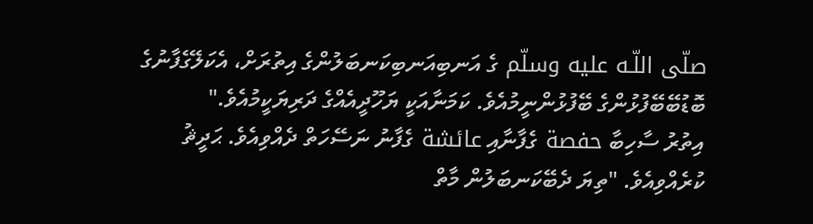صلّى اللّـه عليه وسلّم ގެ އަނބިއަނބިކަނބަލުންގެ އިތުރަށް، އެކަލޭގެފާނުގެ ބޮޑުބޭބޭފުޅުންގެ ބޭފުޅުންނީމުއެވެ. ކަމަނާއަކީ ޔަހޫދީއެއްގެ ދަރިޔަކީމުއެވެ."
އިތުރު ސާހިބާ حفصة ގެފާނާއި عائشة ގެފާނު ނަސޭހަތް ދެއްވިއެވެ. ޙަދީޘު ކުރެއްވިއެވެ. "ތިޔަ ދެބޭކަނބަލުން މާތް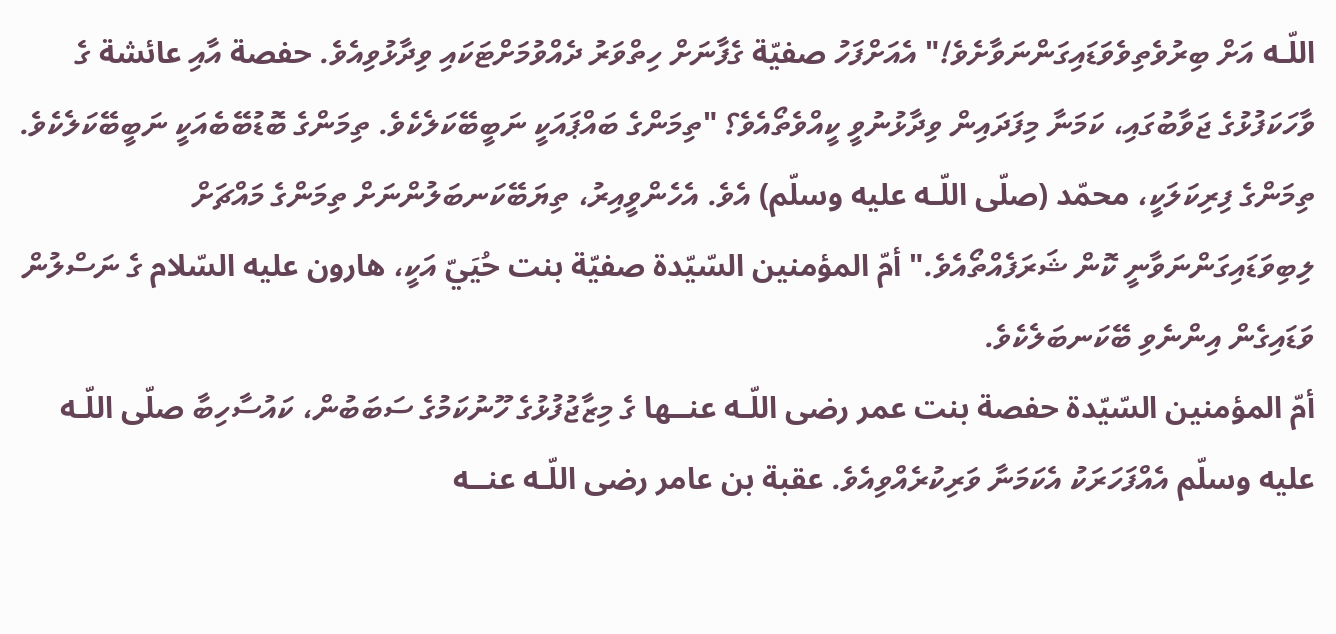اللّـه އަށް ބިރުވެތިވެވަޑައިގަންނަވާށެވެ!" އެއަށްފަހު صفيّة ގެފާނަށް ހިތްވަރު ދެއްވުމަށްޓަކައި ވިދާޅުވިއެވެ. حفصة އާއި عائشة ގެ ވާހަކަފުޅުގެ ޖަވާބުގައި، ކަމަނާ މިފަދައިން ވިދާޅުނުވީ ކީއްވެތޯއެވެ؟ "ތިމަންގެ ބައްޕައަކީ ނަބީބޭކަލެކެވެ. ތިމަންގެ ބޮޑުބޭބެއަކީ ނަބީބޭކަލެކެވެ. ތިމަންގެ ފިރިކަލަކީ، محمّد (صلّى اللّـه عليه وسلّم) އެވެ. އެހެންވީއިރު، ތިޔަބޭކަނބަލުންނަށް ތިމަންގެ މައްޗަށް ލިބިވަޑައިގަންނަވާނީ ކޮން ޝަރަފެއްތޯއެވެ." أمّ المؤمنين السّيّدة صفيّة بنت حُيَيّ އަކީ، هارون عليه السّلام ގެ ނަސްލުން ވަޑައިގެން އިންނެވި ބޭކަނބަލެކެވެ.
أمّ المؤمنين السّيّدة حفصة بنت عمر رضى اللّـه عنــها ގެ މިޒާޖުފުޅުގެ ހޫނުކަމުގެ ސަބަބުން، ކައުސާހިބާ صلّى اللّـه عليه وسلّم އެއްފަހަރަކު އެކަމަނާ ވަރިކުރެއްވިއެވެ. عقبة بن عامر رضى اللّـه عنــه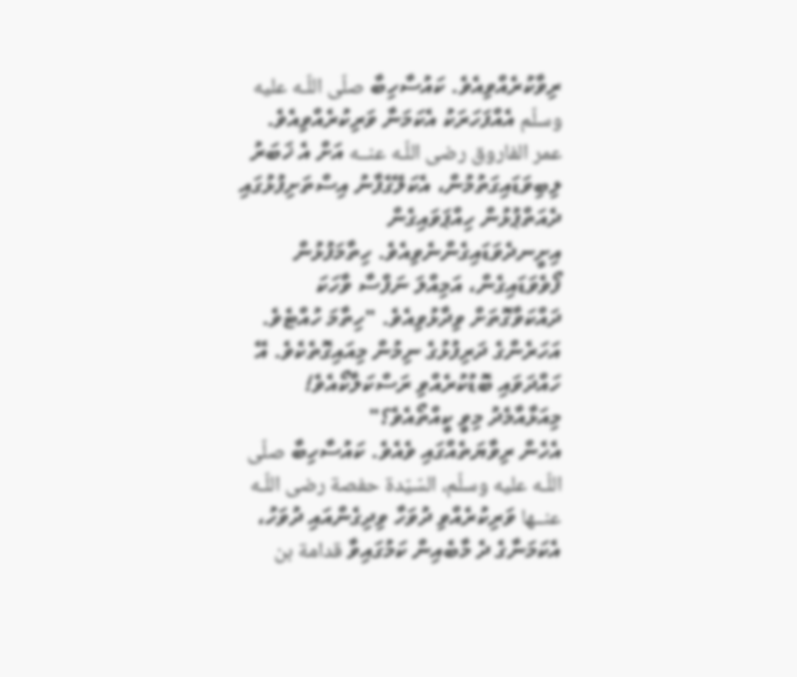ރިވާކުރެއްވިއެވެ. ކައުސާހިބާ صلّى اللّـه عليه وسلّم އެއްފަހަރަކު އެކަމަނާ ވަރިކުރެއްވިއެވެ. عمر الفاروق رضى اللّـه عنــه އަށް އެ ޚަބަރު ލިބިވަޑައިގަތުމުން، އެކަލޭގެފާނު އިސްތަށިފުޅުގައި ދެއަތްޕުޅުން ހިއްޕަވައިގެން އިށީނދެވަޑައިގެންނެވިއެވެ. ހިތާމަފުޅުން ފޯވެވަޑައިގެން، އަމިއްލަ ނަފްސާ ވާހަކަ ދައްކަވާގޮތަށް ވިދާޅުވިއެވެ. "ހިތާމަ ހުއްޓެވެ. އަހަރެންގެ ދަރިފުޅުގެ ނިމުން މިއައިގޮތެކެވެ. އޭ ހައްދަވައި ބޮޑުކުރެއްވި ރަސްކަލާކޯއެވެ! މިއަޅާއާމެދު މިވީ ކީއްތޯއެވެ؟"
އެހެން ރިވާޔަތެއްގައި ވެއެވެ. ކައުސާހިބާ صلّى اللّـه عليه وسلّم، السّيّدة حفصة رضى اللّـه عنــها ވަރިކުރެއްވި ދުވަހާ ވިދިގެންއައި ދުވަހު، އެކަމަނާގެ ދެ މާބެއިން ކަމުގައިވާ قدامة بن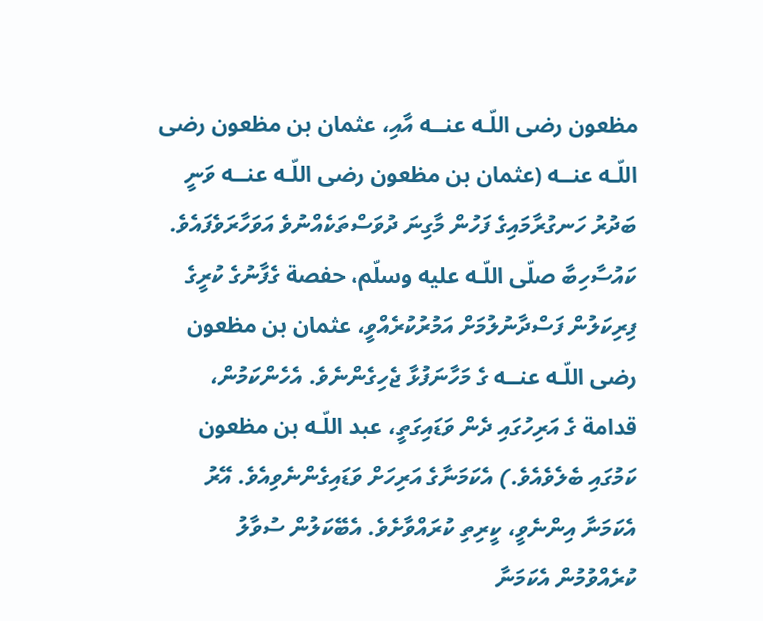مظعون رضى اللّـه عنــه އާއި، عثمان بن مظعون رضى اللّـه عنــه (عثمان بن مظعون رضى اللّـه عنــه ވަނީ ބަދުރު ހަނގުރާމައިގެ ފަހުން މާގިނަ ދުވަސްތަކެއްނުވެ އަވަހާރަވެފައެވެ. ކައުސާހިބާ صلّى اللّـه عليه وسلّم، حفصة ގެފާނުގެ ކުރީގެ ފިރިކަލުން ފަސްދާނުލުމަށް އަމުރުކުރެއްވީ، عثمان بن مظعون رضى اللّـه عنــه ގެ މަހާނަފުޅާ ޖެހިގެންނެވެ. އެހެންކަމުން، قدامة ގެ އަރިހުގައި ދެން ވަޑައިގަތީ، عبد اللّـه بن مظعون ކަމުގައި ބެލެވެއެވެ.) އެކަމަނާގެ އަރިހަށް ވަޑައިގެންނެވިއެވެ. އޭރު އެކަމަނާ އިންނެވީ، ކީރިތި ކުރައްވާށެވެ. އެބޭކަލުން ސުވާލު ކުރެއްވުމުން އެކަމަނާ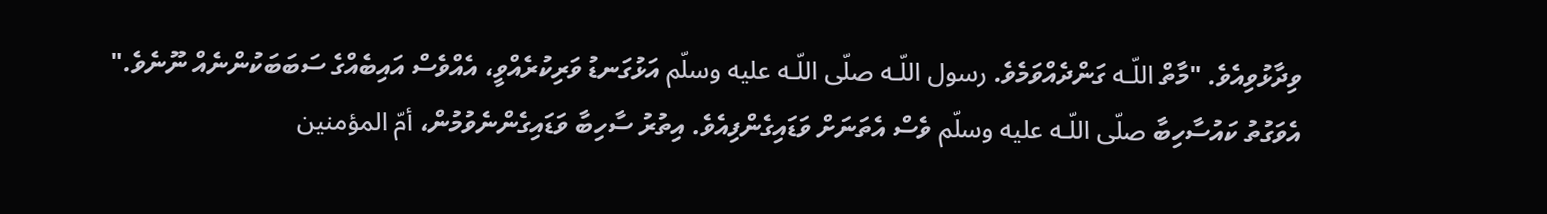ވިދާޅުވިއެވެ. "މާތް اللّـه ގަންދެއްވަމެވެ. رسول اللّـه صلّى اللّـه عليه وسلّم އަޅުގަނޑު ވަރިކުރެއްވީ، އެއްވެސް އައިބެއްގެ ސަބަބަކުންނެއް ނޫނެވެ." އެވަގުތު ކައުސާހިބާ صلّى اللّـه عليه وسلّم ވެސް އެތަނަށް ވަޑައިގެންފިއެވެ. އިތުރު ސާހިބާ ވަޑައިގެންނެވުމުން، أمّ المؤمنين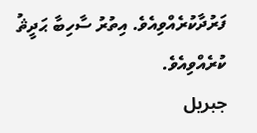ފަރުދާކުރެއްވިއެވެ. އިތުރު ސާހިބާ ޙަދީޘު ކުރެއްވިއެވެ.
جبريل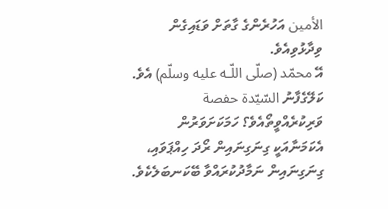الأمين އަހުރެންގެ ގާތަށް ވަޑައިގެން ވިދާޅުވިއެވެ.
އޭ محمّد (صلّى اللّـه عليه وسلّم) އެވެ. ކަލޭގެފާނު السّيّدة حفصة ވަރިކުރެއްވީތޯއެވެ؟ ހަމަކަށަވަރުން އެކަމަނާއަކީ ގިނަގިނައިން ރޯދަ ހިއްޕަވައި، ގިނަގިނައިން ނަމާދުކުރައްވާ ބޭކަނބަލެކެވެ.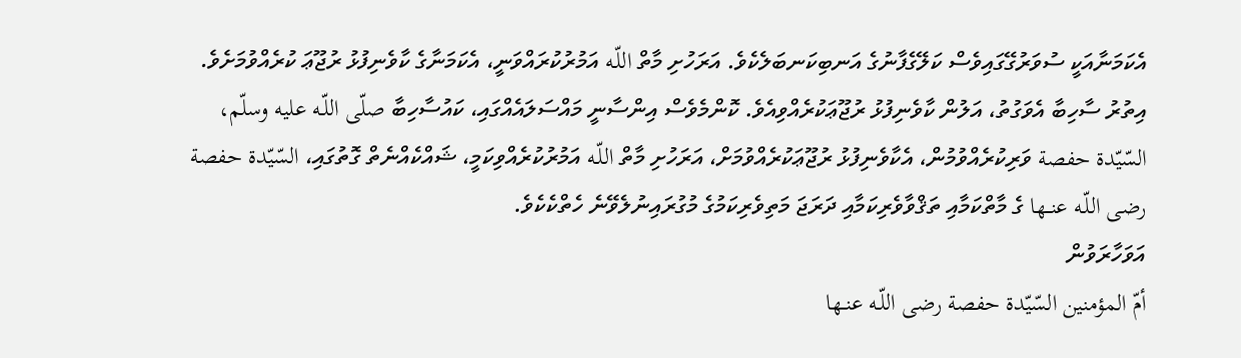އެކަމަނާއަކީ ސުވަރުގޭގައިވެސް ކަލޭގެފާނުގެ އަނބިކަނބަލެކެވެ. އަރަހުށި މާތް اللّـه އަމުރުކުރައްވަނީ، އެކަމަނާގެ ކާވެނިފުޅު ރުޖޫޢަ ކުރެއްވުމަށެވެ. އިތުރު ސާހިބާ އެވަގުތު، އަލުން ކާވެނިފުޅު ރުޖޫޢަކުރެއްވިއެވެ. ކޮންމެވެސް އިންސާނީ މައްސަލައެއްގައި، ކައުސާހިބާ صلّى اللّـه عليه وسلّم، السّيّدة حفصة ވަރިކުރެއްވުމުން، އެކާވެނިފުޅު ރުޖޫޢަކުރެއްވުމަށް، އަރަހުށި މާތް اللّـه އަމުރުކުރެއްވިކަމީ، ޝައްކެއްނެތް ގޮތުގައި، السّيّدة حفصة رضى اللّـه عنــها ގެ މާތްކަމާއި ތަޤްވާވެރިކަމާއި ދަރަޖަ މަތިވެރިކަމުގެ މުގުރައިނުލެވޭނެ ހެތްކެކެވެ.
އަވަހާރަވުން
أمّ المؤمنين السّيّدة حفصة رضى اللّـه عنــها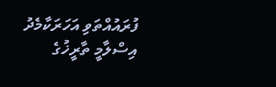ފުރައުއްތަވި އަހަރަކާމެދު އިސްލާމީ ތާރީޚުގެ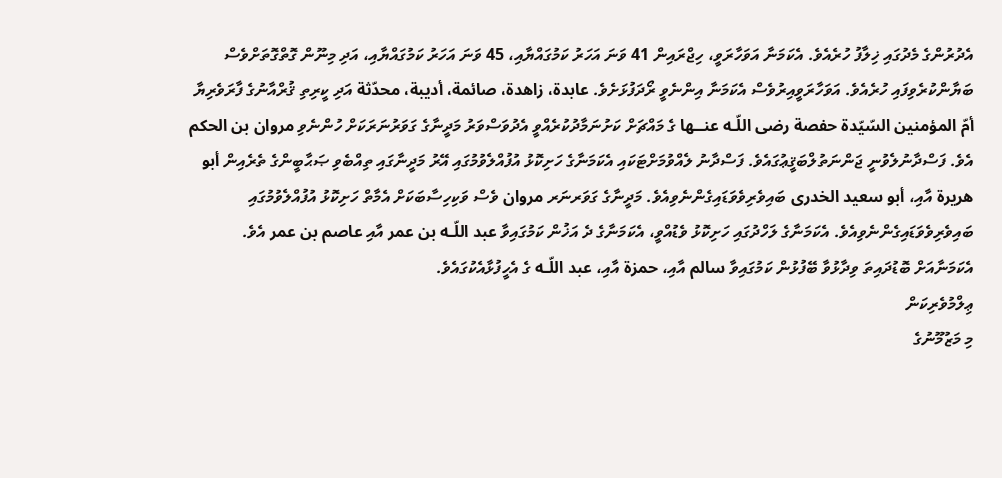އެދުރުންގެ މެދުގައި ޚިލާފު ހުރެއެވެ. އެކަމަނާ އަވަހާރަވީ، ހިޖްރައިން 41 ވަނަ އަހަރު ކަމުގައްޔާއި، 45 ވަނަ އަހަރު ކަމުގައްޔާއި، އަދި މިނޫން ގޮތްގޮތަށްވެސް ބަޔާންކުރެވިފައި ހުރެއެވެ. އަވަހާރަވީއިރުވެސް އެކަމަނާ އިންނެވީ ރޯދަފުޅަށެވެ. عابدة، زاهدة، صائمة، أديبة، محدّثة އަދި ކީރިތި ޤުރްއާނުގެ ފާރަވެރިޔާ أمّ المؤمنين السّيّدة حفصة رضى اللّـه عنــها ގެ މައްޗަށް ކަށުނަމާދުކުރެއްވީ އެދުވަސްވަރު މަދީނާގެ ގަވަރުނަރަކަށް ހުންނެވި مروان بن الحكم އެވެ. ފަސްދާނުލެވުނީ ޖަންނަތުލްބަޤީޢުގައެވެ. ފަސްދާނު ލެއްވުމަށްޓަކައި އެކަމަނާގެ ހަށިކޮޅު އުފުއްލެވުމުގައި އޭރު މަދީނާގައި ތިއްބެވި ޞަޙާބީންގެ ތެރެއިން أبو هريرة އާއި، أبو سعيد الخدرى ބައިވެރިވެވަޑައިގެންނެވިއެވެ. މަދީނާގެ ގަވަރނަރ مروان ވެސް ވަކިހިސާބަކަށް އެމާތް ހަށިކޮޅު އުފުއްލެވުމުގައި ބައިވެރިވެވަޑައިގެންނެވިއެވެ. އެކަމަނާގެ ލަހްދުގައި ހަށިކޮޅު ވެޑުއްވީ، އެކަމަނާގެ ދެ އަޚުން ކަމުގައިވާ عبد اللّـه بن عمر އާއި عاصم بن عمر އެވެ. އެކަމަނާއަށް ބޮޑުދައިތަ ވިދާޅުވާ ބޭފުޅުން ކަމުގައިވާ سالم އާއި، حمزة އާއި، عبد اللّـه ގެ އެހީފުޅާއެކުގައެވެ.
ޢިލްމުވެރިކަން
މި މަޒުމޫނުގެ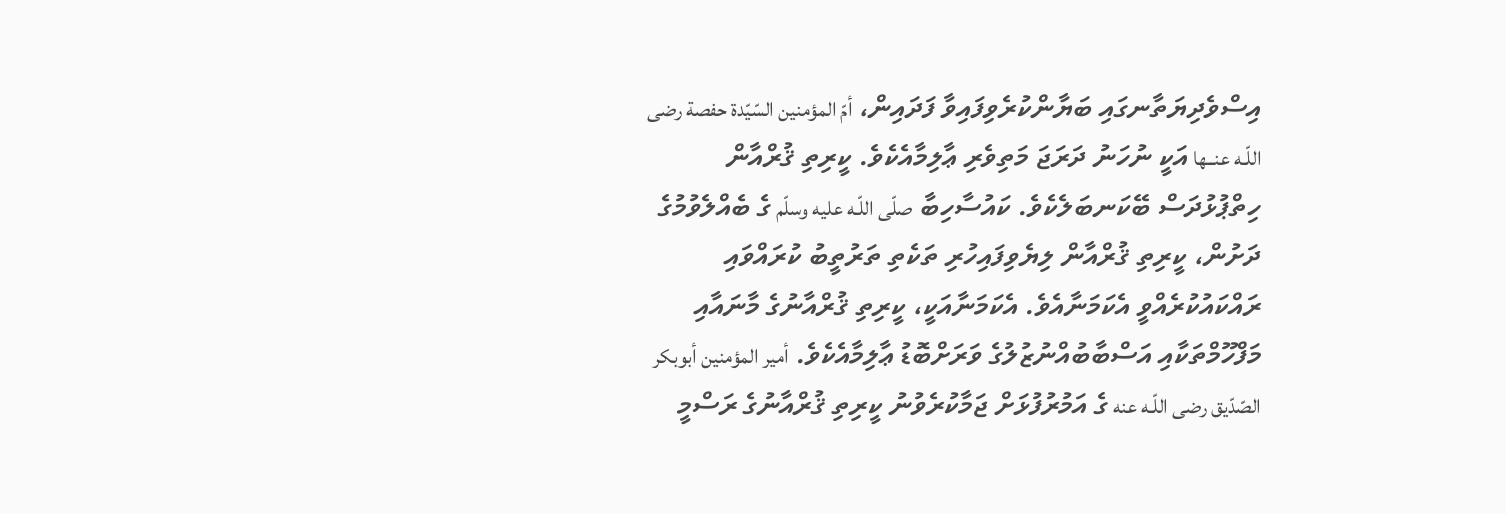އިސްވެދިޔަތާނގައި ބަޔާންކުރެވިފައިވާ ފަދައިން، أمّ المؤمنين السّيّدة حفصة رضى اللّـه عنــها އަކީ ނުހަނު ދަރަޖަ މަތިވެރި ޢާލިމާއެކެވެ. ކީރިތި ޤުރްއާން ހިތްޕުޅުދަސް ބޭކަނބަލެކެވެ. ކައުސާހިބާ صلّى اللّـه عليه وسلّم ގެ ބެއްލެވުމުގެ ދަށުން، ކީރިތި ޤުރްއާން ލިޔެވިފައިހުރި ތަކެތި ތަރުތީބު ކުރައްވައި ރައްކައުކުރެއްވީ އެކަމަނާއެވެ. އެކަމަނާއަކީ، ކީރިތި ޤުރްއާނުގެ މާނައާއި މަފްހޫމްތަކާއި އަސްބާބުއްނުޒުލުގެ ވަރަށްބޮޑު ޢާލިމާއެކެވެ. أمير المؤمنين أبوبكر الصّدّيق رضى اللّـه عنه ގެ އަމުރުފުޅަށް ޖަމާކުރެވުނު ކީރިތި ޤުރްއާނުގެ ރަސްމީ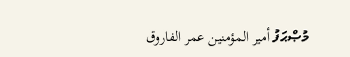މުޞްޙަފު أمير المؤمنين عمر الفاروق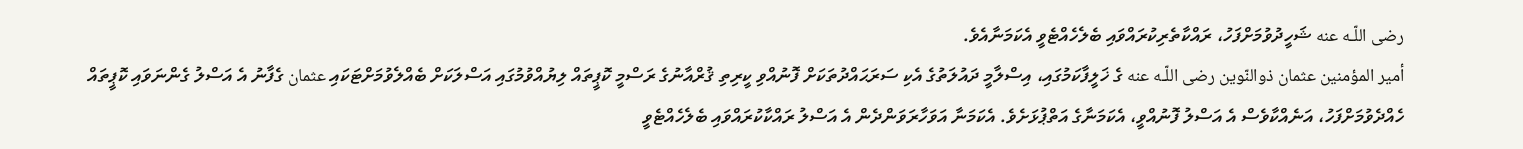رضى اللّـه عنه ޝަހީދުވުމަށްފަހު، ރައްކާތެރިކުރައްވައި ބެލެހެއްޓެވީ އެކަމަނާއެވެ.
أمير المؤمنين عثمان ذوالنّوين رضى اللّـه عنه ގެ ޚަލީފާކަމުގައި، އިސްލާމީ ދައުލަތުގެ އެކި ސަރަޙައްދުތަކަށް ފޮނުއްވި ކީރިތި ޤުރްއާނުގެ ރަސްމީ ކޮޕީތައް ލިޔުއްވުމުގައި އަސްލަކަށް ބެއްލެވުމަށްޓަކައި عثمان ގެފާނު އެ އަސްލު ގެންނަވައި ކޮޕީތައް ހެއްދެވުމަށްފަހު، އަނެއްކާވެސް އެ އަސްލު ފޮނުއްވީ، އެކަމަނާގެ އަތްޕުޅަށެވެ. އެކަމަނާ އަވަހާރަވަންދެން އެ އަސްލު ރައްކާކުރައްވައި ބެލެހެއްޓެވީ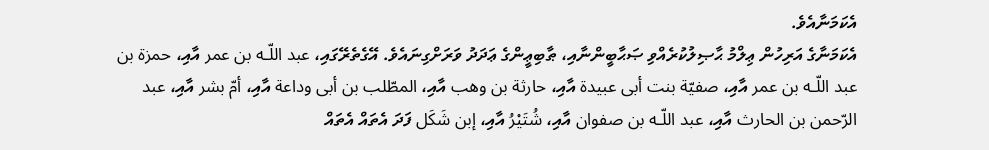އެކަމަނާއެވެ.
އެކަމަނާގެ އަރިހުން ޢިލްމު ޙާޞިލުކުރެއްވި ޞަޙާބީންނާއި، ޠާބިޢީންގެ ޢަދަދު ވަރަށްގިނައެވެ. އޭގެތެރޭގައި، عبد اللّـه بن عمر އާއި، حمزة بن عبد اللّـه بن عمر އާއި، صفيّة بنت أبى عبيدة އާއި، حارثة بن وهب އާއި، المطّلب بن أبى وداعة އާއި، أمّ بشر އާއި، عبد الرّحمن بن الحارث އާއި، عبد اللّـه بن صفوان އާއި، شُتَيْرُ އާއި، إبن شَكَل ފަދަ އެތައް އެތައް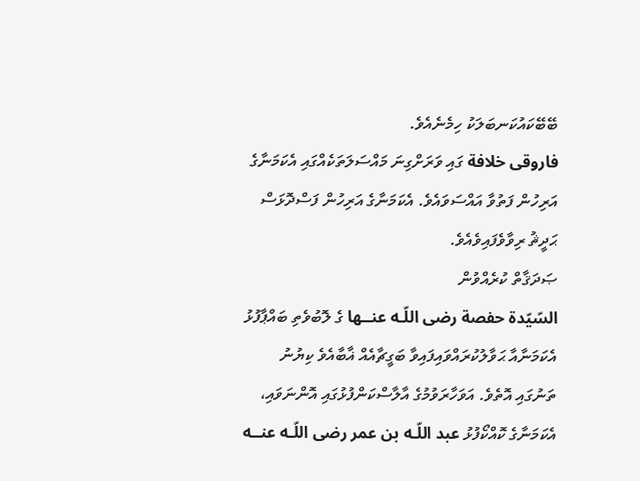ބޭބޭކައުކަނބަލަކު ހިމެނެއެވެ.
فاروقى خلافة ގައި ވަރަށްގިނަ މައްސަލަތަކެއްގައި އެކަމަނާގެ އަރިހުން ފަތުވާ އައްސަވައެވެ. އެކަމަނާގެ އަރިހުން ފަސްދޮޅަސް ޙަދީޘު ރިވާވެފައިވެއެވެ.
ޞަދަޤާތް ކުރެއްވުން
السّيّدة حفصة رضى اللّـه عنــها ގެ ލޮބުވެތި ބައްޕާފުޅު އެކަމަނާއާ ޙަވާލުކުރައްވައިފައިވާ ބަގީޗާއެއް ޣާބާއެވެ ކިޔުނު ތަނުގައި އޮތެވެ. އަވަހާރަވުމުގެ އާލާސްކަންފުޅުގައި އޮންނަވައި، އެކަމަނާގެ ކޮއްކޯފުޅު عبد اللّـه بن عمر رضى اللّـه عنــه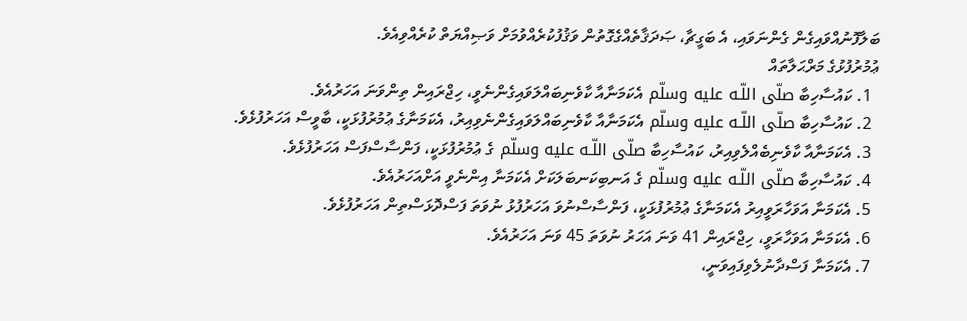ބަލާފޮނުއްވައިގެން ގެންނަވައި، އެ ބަގީޗާ، ޞަދަޤާތެއްގެގޮތުން ވަޤުފުކުރެއްވުމަށް ވަޞިއްޔަތް ކުރެއްވިއެވެ.
ޢުމުރުފުޅުގެ މަރްޙަލާތައް
  1. ކައުސާހިބާ صلّى اللّـه عليه وسلّم އެކަމަނާއާ ކާވެނިބައްލަވައިގެންނެވީ، ހިޖްރައިން ތިންވަނަ އަހަރުއެވެ.
  2. ކައުސާހިބާ صلّى اللّـه عليه وسلّم އެކަމަނާއާ ކާވެނިބައްލަވައިގެންނެވިއިރު، އެކަމަނާގެ ޢުމުރުފުޅަކީ، ބާވީސް އަހަރުފުޅެވެ.
  3. އެކަމަނާއާ ކާވެނިބެއްލެވިއިރު، ކައުސާހިބާ صلّى اللّـه عليه وسلّم ގެ ޢުމުރުފުޅަކީ، ފަންސާސްފަސް އަހަރުފުޅެވެ.
  4. ކައުސާހިބާ صلّى اللّـه عليه وسلّم ގެ އަނބިކަނބަލަކަށް އެކަމަނާ އިންނެވީ އަށްއަހަރުއެވެ.
  5. އެކަމަނާ އަވަހާރަވީއިރު އެކަމަނާގެ ޢުމުރުފުޅަކީ، ފަންސާސްނުވަ އަހަރުފުޅު ނުވަތަ ފަސްދޮޅަސްތިން އަހަރުފުޅެވެ.
  6. އެކަމަނާ އަވަހާރަވީ، ހިޖްރައިން 41 ވަނަ އަހަރު ނުވަތަ 45 ވަނަ އަހަރުއެވެ.
  7. އެކަމަނާ ފަސްދާނުލެވިފައިވަނީ،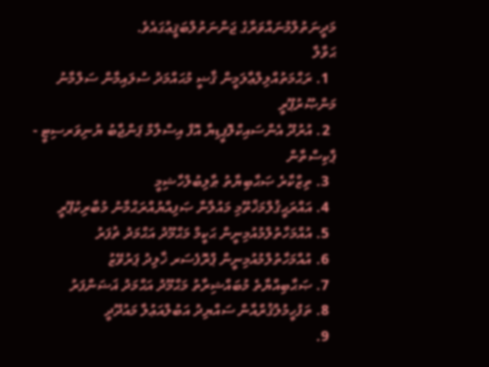މަދީނަތުލްމުނައްވަރާގެ ޖަންނަތުލްބަޤީޢުގައެވެ.
ޙަވާލާ
  1. ރަޙްމަތުއްލިލްޢާލަމީން ޤާޟީ މުޙައްމަދު ސުލައިމާން ސަލްމާނު މަންޞޫރުޕޫރީ
  2. އުރުދޫ އެންސައިކްލޮޕީޑިޔާ އޮފް އިސްލާމް ޕަންޖާބު ޔުނިވަރސިޓީ - ޕާކިސްތާން
  3. ތިޒްކާރެ ޞަޙާބިޔާތު ޠާލިބުލްހާޝިމީ
  4. އައްރަޙީޤުލްމަޚްތޫމި މައުލާނާ ޞަފިއްޔުއްރަޙްމާނު މުބާރިކުޕޫރީ
  5. އުއްމަހާތުލްމުއުމިނީން ޙަކީމް މަޙްމޫދު އަޙްމަދު ޡުފަރު
  6. އުއްމަހާތުލްމުއުމިނީން ޕްރޮފެސަރ ޚާލިދު ޕަރުވޭޒު
  7. ޞަޙާބިއްޔާތެ މުބައްޝިރާތު މަޙްމޫދު އަޙްމަދު ޣަޟަންފަރު
  8. ތަފުހީމުލްޤުރްއާން ސައްޔިދު އަބުލްއަޢުލާ މައުދޫދީ
  9.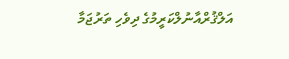އަލްޤުރްއާނުލްކަރީމުގެ ދިވެހި ތަރުޖަމާ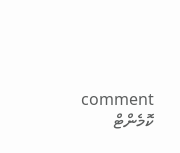comment ކޮމެންޓް